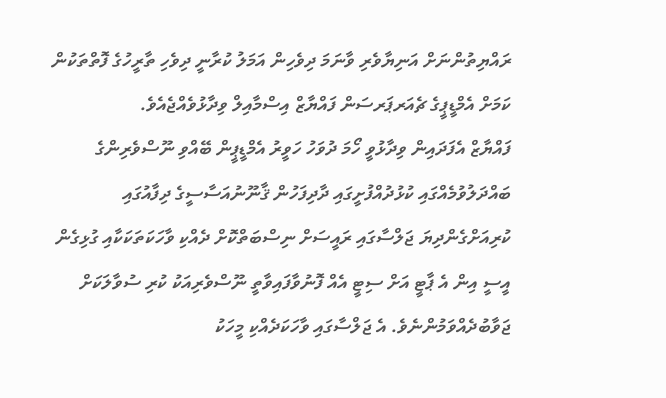ރައްޔިތުންނަށް އަނިޔާވެރި ވާނަމަ ދިވެހިން އަމަލު ކުރާނީ ދިވެހި ތާރީހުގެ ފޮތްތަކުން ކަމަށް އެމްޑީޕީގެ ޗެއަރޕަރސަން ފައްޔާޒް އިސްމާއިލް ވިދާޅުވެއްޖެއެވެ.
ފައްޔާޒް އެފަދައިން ވިދާޅުވީ ހޯމަ ދުވަހު ހަވީރު އެމްޑީޕީން ބޭއްވި ނޫސްވެރިންގެ ބައްދަލުވުމެއްގައި ކުޅުދުއްފުށީގައި ދާދިފަހުން ޤާނޫނުއަސާސީގެ ދިފާއުގައި ކުރިއަށްގެންދިޔަ ޖަލްސާގައި ރައީސަށް ނިސްބަތްކޮށް ދެއްކި ވާހަކަތަކަކާއި ގުޅިގެން އީސީ އިން އެ ޕާޓީ އަށް ސިޓީ އެއް ފޮނުވާފައިވާތީ ނޫސްވެރިއަކު ކުރި ސުވާލަކަށް ޖަވާބުދެއްވަމުންނެވެ. އެ ޖަލްސާގައި ވާހަކަދެއްކި މީހަކު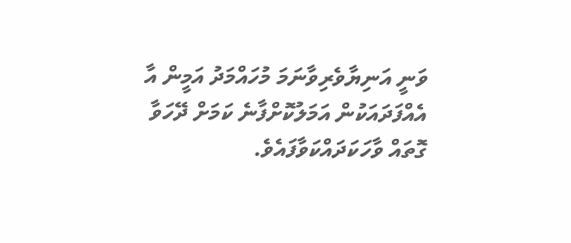ވަނީ އަނިޔާވެރިވާނަމަ މުހައްމަދު އަމީން އާ އެއްފަދައަކުން އަމަލުކޮށްފާނެ ކަމަށް ދޭހަވާ ގޮތައް ވާހަކަދައްކަވާފައެވެ.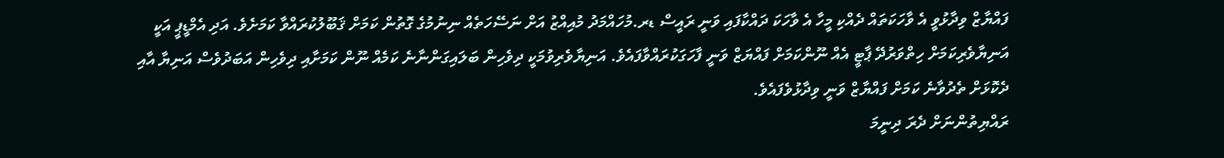ފައްޔާޒް ވިދާޅުވީ އެ ވާހަކަތައް ދެއްކި މީހާ އެ ވާހަކަ ދައްކާފައި ވަނީ ރައީސް ޑރ.މުހައްމަދު މުއިއްޒު އަށް ނަސޭހަތެއް ނިނުމުގެ ގޮތުން ކަމަށް ޤަބޫލުކުރައްވާ ކަމަށެވެ. އަދި އެމްޑީޕީ އަކީ އަނިޔާވެރިކަމަށް ހިތްވަރުދޭ ޕާޓީ އެއް ނޫންކަމަށް ފައްޔަޒް ވަނީ ފާހަގަކުރައްވާފައެވެ. އަނިޔާވެރިވުމަކީ ދިވެހިން ބަލައިގަންނާނެ ކަމެއް ނޫން ކަމަށާއި ދިވެހިން އަބަދުވެސް އަނިޔާ އާއި ދެކޮޅަށް ތެދުވާނެ ކަމަށް ފައްޔާޒް ވަނީ ވިދާޅުވެފައެވެ.
ރައްޔިތުންނަށް ދެރަ ދިނީމަ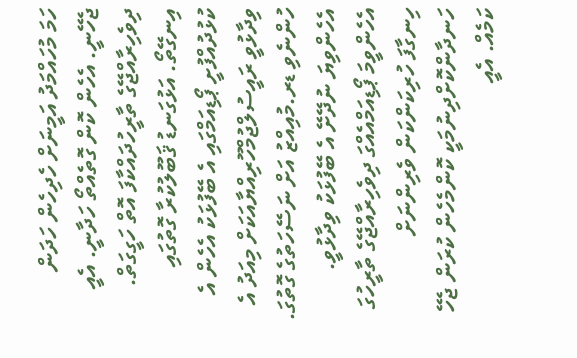ހަމަ މުހައްމަދު އަމީނަށް ހެދިހެން ހަދަން ޖެހޭނީ. އެހެން ކޮން ގޮތެއްތޯ ހަދާނީ. އެއީ ދިވެހިރާއްޖޭގެ ތާރީހުދައްކާފަ އޮތް ހަގީގަތް. އިނގޭތޯ. އަޅުގަނޑު ޤަބޫލުކުރާ ގޮތުގައި ކުޅުދުއްފުށީ ޕޯޑިއަމްގައި އެ ބޭފުޅަކު އެހެން އެ ވިދާޅުވީ ރައީސުލްޖުމްހޫރިއްޔާއަކަށް މިއަދު އެ ހުންނެވި ޑރ.މުއިއްޒު އަށް ނަސޭހަތުގެ ގޮތުގަ. އެހެންވިޔަ ނުދޭށޭ އެ ބޭފުޅަކު ވިދާޅުވީ. އެހެންވީމަ ޕޯޑިއަމްއެއްގަ ދިވެހިރާއްޖޭގެ ތާރީހުގަ ހިނގާފަ ހުރިކަންކަން ވެރިންނަށް ހަނދާންކޮށްދިނުމަކީ ކޮންމެހެން ކުރަން ޖެހޭ ކަމެއް. އެއީ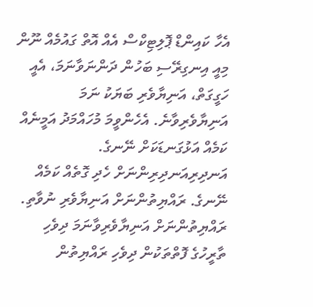އެހާ ކައިންޑް ޕޮލިޓިކްސް އެއް އޮތް ގައުމެއް ނޫން މިއީ އިނގިރޭސި ބަހުން ދަންނަވާނަމަ، އެއީ ހަގީގަތް، އަނިޔާވެރި ބަޔަކު ނަމަ އަނިޔާވެރިވާނެ. އެހެންވީމަ މުހައްމަދު އަމީނެއް ކަމެއް އަޅުގަނޑަކަށް ނޭނގެ. އަނދިރިއަނދިރިންނަށް ހެދި ގޮތެއް ކަމެއް ނޭނގެ. ރައްޔިތުންނަށް އަނިޔާވެރި ނުވާތި. ރައްޔިތުންނަށް އަނިޔާވެރިވާނަމަ ދިވެހި ތާރީހުގެ ފޮތްތަކުން ދިވެހި ރައްޔިތުން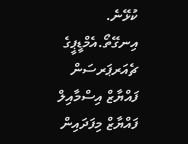ކުޅޭނެ. އިނގޭތޯ.އެމްޑީޕީގެ ޗެއަރޕަރސަން ފައްޔާޒް އިސްމާއިލް
ފައްޔާޒް މިފަދައިން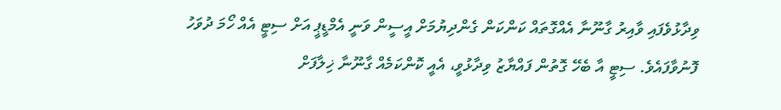ވިދާޅުވެފައި ވާއިރު ގާނޫނާ އެއްގޮތައް ކަންކަން ގެންދިޔުމަށް އީސީން ވަނީ އެމްޑީޕީ އަށް ސިޓީ އެއް ހޯމަ ދުވަހު ފޮނުވާފައެވެ. ސިޓީ އާ ބެހޭ ގޮތުން ފައްޔާޒު ވިދާޅުވީ، އެއީ ކޮންކަމެއް ގާނޫނާ ޚިލާފަށް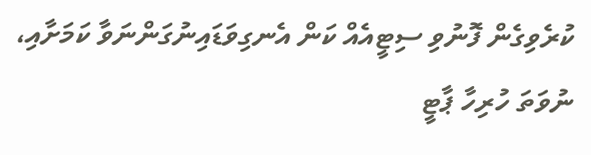ކުރެވިގެން ފޮނުވި ސިޓީއެއް ކަން އެނގިވަޑައިނުގަންނަވާ ކަމަށާއި، ނުވަތަ ހުރިހާ ޕާޓީ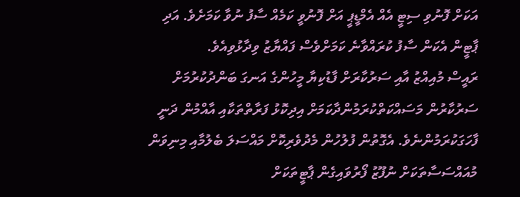އަކަށް ފޮނުވި ސިޓީ އެއް އެމްޑީޕީ އަށް ފޮނުވީ ކަމެއް ސާފު ނުވާ ކަމަށެވެ. އަދި ޕާޓީން އެކަން ސާފު ކުރައްވާނެ ކަމަށްވެސް ފައްޔާޒު ވިދާޅުވިއެވެ.
ރައީސް މުއިއްޒު އާއި ސަރުކާރަށް ފާޑުކިޔާ މީހުންގެ އަނގަ ބަންދުކުރުމަށް ސަރުކާރުން މަސައްކަތްކުރަމުންދާކަމަށް އިދިކޮޅު ފަރާތްތަކާއި އާއްމުން ދަނީ ފާހަގަކުރަމުންނެވެ. އެގޮތުން ފުލުހުން މެދުވެރިކޮށް މައްސަލަ ބެލުމާއި މިނިވަން މުއައްސަސާތަކަށް ނުފޫޒު ފޯރުވައިގެން ޕާޓީތަކަށް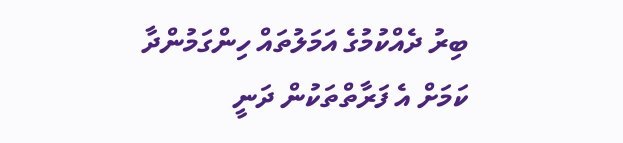ބިރު ދެއްކުމުގެ އަމަލުތައް ހިންގަމުންދާ ކަމަށް އެ ފަރާތްތަކުން ދަނީ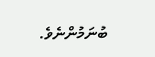ބުނަމުންނެވެ.